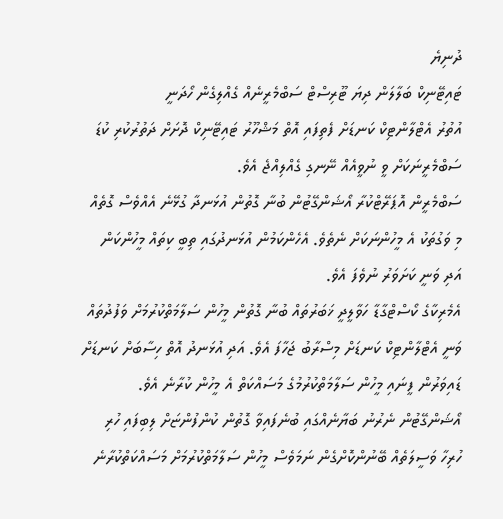ދުނިޔެ
ޓައިޓޭނިކް ބަލާލަން ދިޔަ ޓޫރިސްޓް ސަބްމެރީނެއް ގެއްލިގެން ހޯދަނީ
އުތުރު އެޓްލާންޓިކް ކަނޑަށް ފެތިފައި އޮތް މަޝްހޫރު ޓައިޓޭނިކް ދޮށަށް ދަތުރުކުރި ކުޑަ ސަބްމެރީނަކަށް ވީ ނުވީއެއް ނޭނގި ގެއްލިއްޖެ އެވެ.
ސަބްމެރީން އޮޕަރޭޓްކުރާ އޯޝަންގޭޓުން ބުނާ ގޮތުން އުޅަނދާ ގުޅޭނެ އެއްވެސް ގޮތެއް މި ވަގުތަކު އެ މީހުންނަކަށް ނެތެވެ. އެހެންކަމުން އުޅަނދުގައި ތިބީ ކިތައް މީހުންކަން އަދި ވަނީ ކަށަވަރު ނުވެފަ އެވެ.
އެމެރިކާގެ ކޯސްޓްގާޑާ ހަވާލީދީ ޚަބަރުތައް ބުނާ ގޮތުން މީހުން ސަލާމަތްކުރުމަށް ވަފުދުތައް ވަނީ އެޓްލާންޓިކް ކަނޑަށް މިސްރާބު ޖަހާފަ އެވެ. އަދި އުޅަނދު އޮތް ހިސާބަށް ކަނޑަށް ޑައިވަރުން ފީނައި މީހުން ސަލާމަތްކުރުމުގެ މަސައްކަތް އެ މީހުން ކުރާނެ އެވެ.
އޯޝަންގޭޓުން ނެރުނު ބަޔާނެއްގައި ބުނެފައިވާ ގޮތުން ކުންފުންޏަށް ލިބިފައި ހުރި ހުރިހާ ވަސީލަތެއް ބޭނުންކޮށްގެން ނަމަވެސް މީހުން ސަލާމަތްކުރުމަށް މަސައްކަތްކުރާނެ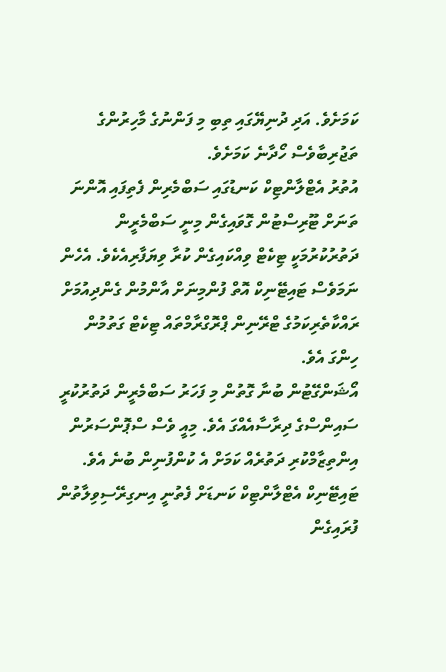ކަމަށެވެ. އަދި ދުނިޔޭގައި ތިބި މި ފަންނުގެ މާހިރުންގެ ތަޖުރިބާވެސް ހޯދާނެ ކަމަށެވެ.
އުތުރު އެޓްލާންޓިކް ކަނޑުގައި ސަބްމެރިން ފެތިފައި އޮންނަ ތަނަށް ޓޫރިސްޓުން ގޮވައިގެން މިނީ ސަބްމެރީން ދަތުރުކުރުމަކީ ޓިކެޓް ވިއްކައިގެން ކުރާ ވިޔަފާރިއެކެވެ. އެހެން ނަމަވެސް ޓައިޓޭނިކް އޮތް ފުންމިނަށް އާންމުން ގެންދިއުމަށް ރައްކާތެރިކަމުގެ ޓްރޭނިން ޕްރޮގްރާމްތައް ޓިކެޓް ގަތުމުން ހިންގަ އެވެ.
އޯޝަންގޭޓުން ބުނާ ގޮތުން މި ފަހަރު ސަބްމެރީން ދަތުރުކުރީ ސައިންސްގެ ދިރާސާއެއްގަ އެވެ. މިއީ ވެސް ސްޕޮންސަރުން އިންތިޒާމްކުރި ދަތުރެއް ކަމަށް އެ ކުންފުނިން ބުނެ އެވެ.
ޓައިޓޭނިކް އެޓްލާންޓިކް ކަނޑަށް ފެތުނީ އިނގިރޭސިވިލާތުން ފުރައިގެން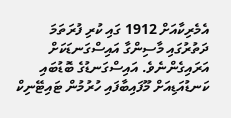އެމެރިކާއަށް 1912 ގައި ކުރި ފުރަތަމަ ދަތުރުގައި މާސިންގާ އައިސްގަނޑަކަށް އަރައިގެންނެވެ. އައިސްގަނޑުގެ ބޮޑުބައި ކަނޑުއަޑިއަށް މޫފައިބާފައި ހުރުމުން ޓައިޓޭނިކް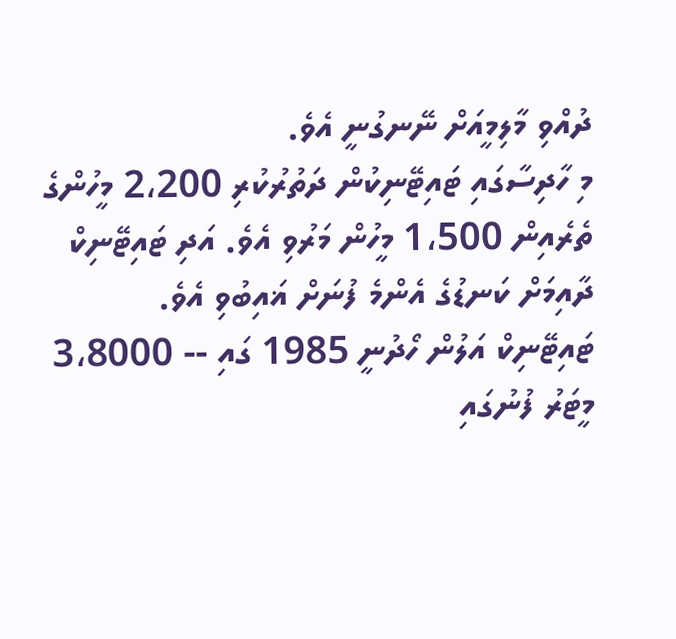ދުއްވި މާލިމީއަށް ނޭނގުނީ އެވެ.
މި ހާދިސާގައި ޓައިޓޭނިކުން ދަތުރުކުރި 2،200 މީހުންގެ ތެރެއިން 1،500 މީހުން މަރުވި އެވެ. އަދި ޓައިޓޭނިކް ދާއިމަށް ކަނޑުގެ އެންމެ ފުނަށް ޣައިބުވި އެވެ.
ޓައިޓޭނިކް އަލުން ހޯދުނީ 1985 ގައި -- 3،8000 މީޓަރު ފުނުގައި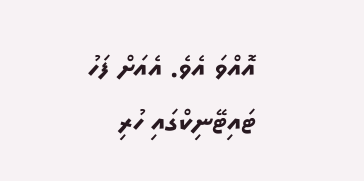އޮއްވަ އެވެ. އެއަށް ފަހު ޓައިޓޭނިކްގައި ހުރި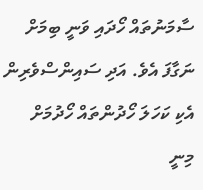ސާމަނުތައް ހޯދައި ވަނީ ބިމަށް ނަގާފަ އެވެ. އަދި ސައިންސްވެރިން އެކި ކަހަލަ ހޯދުންތައް ހޯދުމަށް މިނީ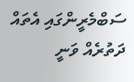ސަބްމެރީންގައި އެތައް ދަތުރެއް ވަނީ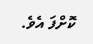ކޮށްފަ އެވެ.